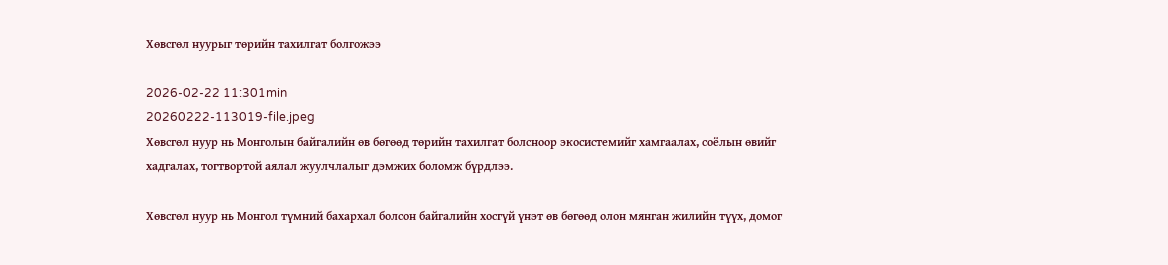Хөвсгөл нуурыг төрийн тахилгат болгожээ

2026-02-22 11:301min
20260222-113019-file.jpeg
Хөвсгөл нуур нь Монголын байгалийн өв бөгөөд төрийн тахилгат болсноор экосистемийг хамгаалах, соёлын өвийг хадгалах, тогтвортой аялал жуулчлалыг дэмжих боломж бүрдлээ.

Хөвсгөл нуур нь Монгол түмний бахархал болсон байгалийн хосгүй үнэт өв бөгөөд олон мянган жилийн түүх, домог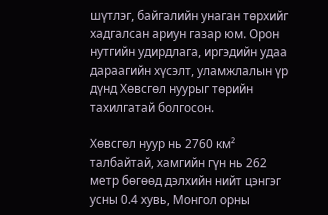шүтлэг, байгалийн унаган төрхийг хадгалсан ариун газар юм. Орон нутгийн удирдлага, иргэдийн удаа дараагийн хүсэлт, уламжлалын үр дүнд Хөвсгөл нуурыг төрийн тахилгатай болгосон.

Хөвсгөл нуур нь 2760 км² талбайтай, хамгийн гүн нь 262 метр бөгөөд дэлхийн нийт цэнгэг усны 0.4 хувь, Монгол орны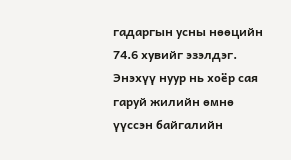гадаргын усны нөөцийн 74.6 хувийг эзэлдэг. Энэхүү нуур нь хоёр сая гаруй жилийн өмнө үүссэн байгалийн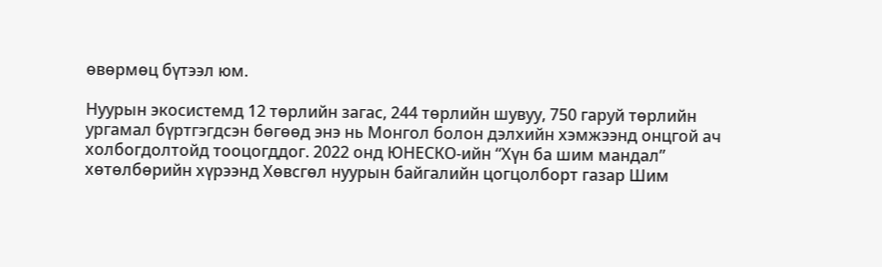өвөрмөц бүтээл юм.

Нуурын экосистемд 12 төрлийн загас, 244 төрлийн шувуу, 750 гаруй төрлийн ургамал бүртгэгдсэн бөгөөд энэ нь Монгол болон дэлхийн хэмжээнд онцгой ач холбогдолтойд тооцогддог. 2022 онд ЮНЕСКО-ийн “Хүн ба шим мандал” хөтөлбөрийн хүрээнд Хөвсгөл нуурын байгалийн цогцолборт газар Шим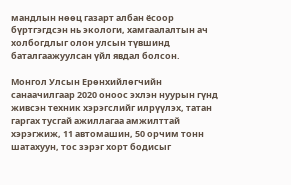мандлын нөөц газарт албан ёсоор бүртгэгдсэн нь экологи, хамгаалалтын ач холбогдлыг олон улсын түвшинд баталгаажуулсан үйл явдал болсон.

Монгол Улсын Ерөнхийлөгчийн санаачилгаар 2020 оноос эхлэн нуурын гүнд живсэн техник хэрэгслийг илрүүлэх, татан гаргах тусгай ажиллагаа амжилттай хэрэгжиж, 11 автомашин, 50 орчим тонн шатахуун, тос зэрэг хорт бодисыг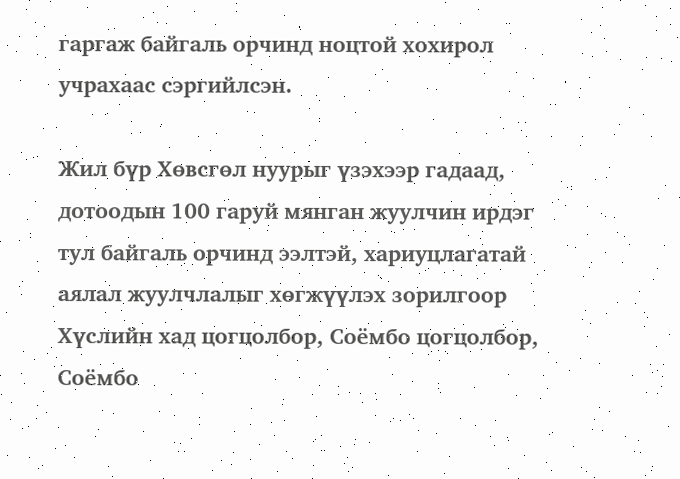гаргаж байгаль орчинд ноцтой хохирол учрахаас сэргийлсэн.

Жил бүр Хөвсгөл нуурыг үзэхээр гадаад, дотоодын 100 гаруй мянган жуулчин ирдэг тул байгаль орчинд ээлтэй, хариуцлагатай аялал жуулчлалыг хөгжүүлэх зорилгоор Хүслийн хад цогцолбор, Соёмбо цогцолбор, Соёмбо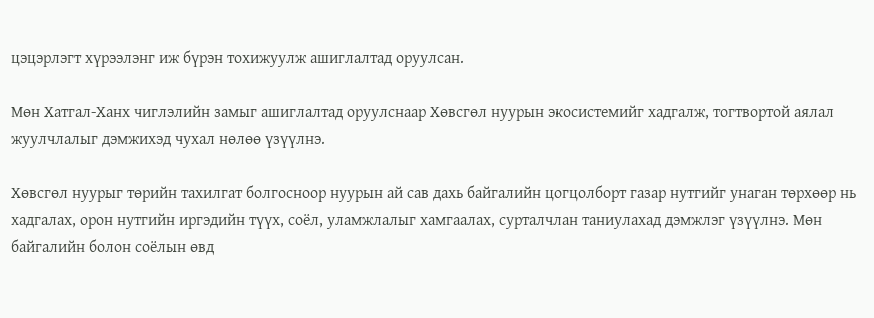цэцэрлэгт хүрээлэнг иж бүрэн тохижуулж ашиглалтад оруулсан.

Мөн Хатгал-Ханх чиглэлийн замыг ашиглалтад оруулснаар Хөвсгөл нуурын экосистемийг хадгалж, тогтвортой аялал жуулчлалыг дэмжихэд чухал нөлөө үзүүлнэ.

Хөвсгөл нуурыг төрийн тахилгат болгосноор нуурын ай сав дахь байгалийн цогцолборт газар нутгийг унаган төрхөөр нь хадгалах, орон нутгийн иргэдийн түүх, соёл, уламжлалыг хамгаалах, сурталчлан таниулахад дэмжлэг үзүүлнэ. Мөн байгалийн болон соёлын өвд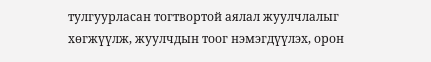тулгуурласан тогтвортой аялал жуулчлалыг хөгжүүлж, жуулчдын тоог нэмэгдүүлэх, орон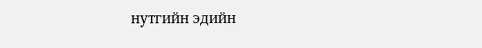нутгийн эдийн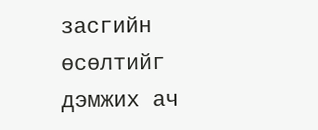засгийн өсөлтийг дэмжих ач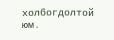холбогдолтой юм.